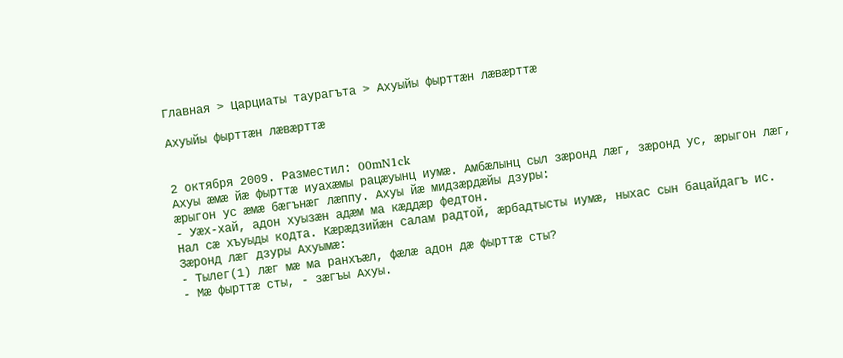Главная > Царциаты таурагъта > Ахуыйы фырттæн лæвæрттæ

Ахуыйы фырттæн лæвæрттæ


2 октября 2009. Разместил: 00mN1ck
Ахуы æмæ йæ фырттæ иуахæмы рацæуынц иумæ. Амбæлынц сыл зæронд лæг, зæронд ус, æрыгон лæг, æрыгон ус æмæ бæгънæг лæппу. Ахуы йæ мидзæрдæйы дзуры:
- Уæх-хай, адон хуызæн адæм ма кæддæр федтон.
Нал сæ хъуыды кодта. Кæрæдзийæн салам радтой, æрбадтысты иумæ, ныхас сын бацайдагъ ис. Зæронд лæг дзуры Ахуымæ:
- Тылег(1) лæг мæ ма ранхъæл, фæлæ адон дæ фырттæ сты?
- Мæ фырттæ сты, - зæгъы Ахуы.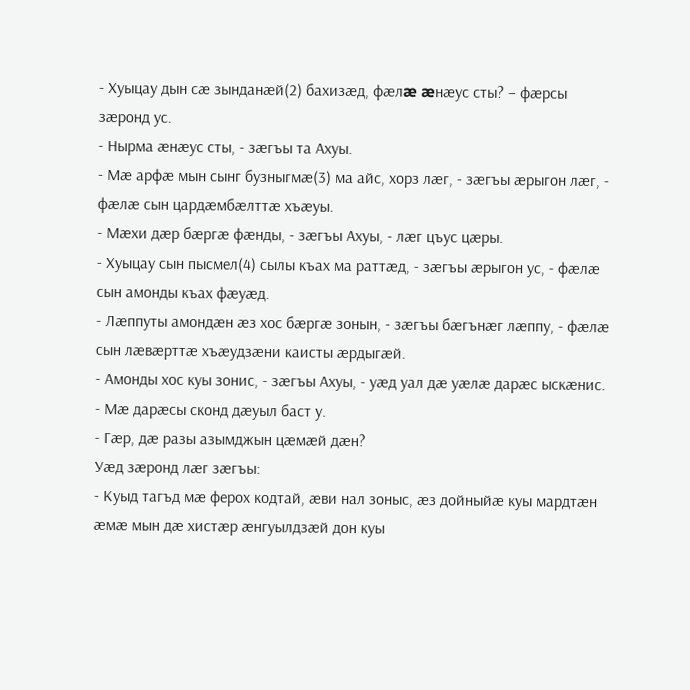- Хуыцау дын сæ зынданæй(2) бахизæд, фæлæ æнæус сты? – фæрсы зæронд ус.
- Нырма æнæус сты, - зæгъы та Ахуы.
- Мæ арфæ мын сынг бузныгмæ(3) ма айс, хорз лæг, - зæгъы æрыгон лæг, - фæлæ сын цардæмбæлттæ хъæуы.
- Мæхи дæр бæргæ фæнды, - зæгъы Ахуы, - лæг цъус цæры.
- Хуыцау сын пысмел(4) сылы къах ма раттæд, - зæгъы æрыгон ус, - фæлæ сын амонды къах фæуæд.
- Лæппуты амондæн æз хос бæргæ зонын, - зæгъы бæгънæг лæппу, - фæлæ сын лæвæрттæ хъæудзæни каисты æрдыгæй.
- Амонды хос куы зонис, - зæгъы Ахуы, - уæд уал дæ уæлæ дарæс ыскæнис.
- Мæ дарæсы сконд дæуыл баст у.
- Гæр, дæ разы азымджын цæмæй дæн?
Уæд зæронд лæг зæгъы:
- Куыд тагъд мæ ферох кодтай, æви нал зоныс, æз дойныйæ куы мардтæн æмæ мын дæ хистæр æнгуылдзæй дон куы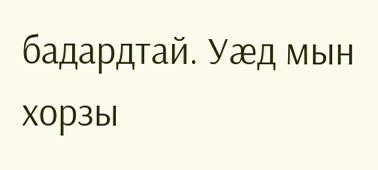бадардтай. Уæд мын хорзы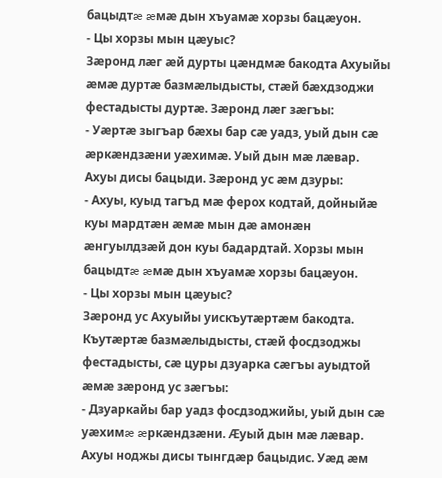бацыдтæ æмæ дын хъуамæ хорзы бацæуон.
- Цы хорзы мын цæуыс?
Зæронд лæг æй дурты цæндмæ бакодта Ахуыйы æмæ дуртæ базмæлыдысты, стæй бæхдзоджи фестадысты дуртæ. Зæронд лæг зæгъы:
- Уæртæ зыгъар бæхы бар сæ уадз, уый дын сæ æркæндзæни уæхимæ. Уый дын мæ лæвар.
Ахуы дисы бацыди. Зæронд ус æм дзуры:
- Ахуы, куыд тагъд мæ ферох кодтай, дойныйæ куы мардтæн æмæ мын дæ амонæн æнгуылдзæй дон куы бадардтай. Хорзы мын бацыдтæ æмæ дын хъуамæ хорзы бацæуон.
- Цы хорзы мын цæуыс?
Зæронд ус Ахуыйы уискъутæртæм бакодта. Къутæртæ базмæлыдысты, стæй фосдзоджы фестадысты, сæ цуры дзуарка сæгъы ауыдтой æмæ зæронд ус зæгъы:
- Дзуаркайы бар уадз фосдзоджийы, уый дын сæ уæхимæ æркæндзæни. Æуый дын мæ лæвар.
Ахуы ноджы дисы тынгдæр бацыдис. Уæд æм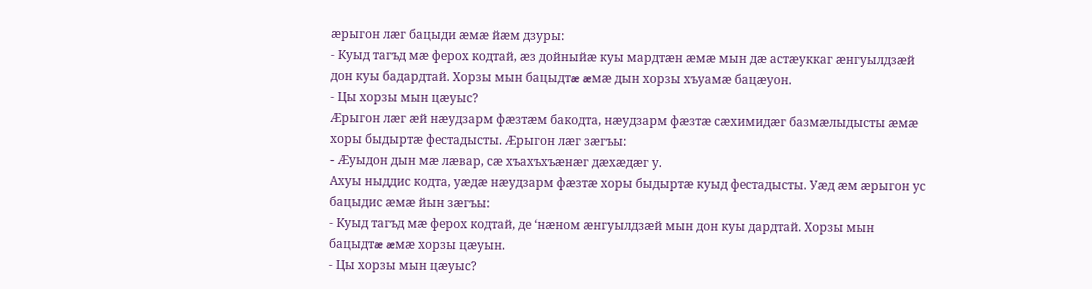æрыгон лæг бацыди æмæ йæм дзуры:
- Куыд тагъд мæ ферох кодтай, æз дойныйæ куы мардтæн æмæ мын дæ астæуккаг æнгуылдзæй дон куы бадардтай. Хорзы мын бацыдтæ æмæ дын хорзы хъуамæ бацæуон.
- Цы хорзы мын цæуыс?
Æрыгон лæг æй нæудзарм фæзтæм бакодта, нæудзарм фæзтæ сæхимидæг базмæлыдысты æмæ хоры быдыртæ фестадысты. Æрыгон лæг зæгъы:
- Æуыдон дын мæ лæвар, сæ хъахъхъæнæг дæхæдæг у.
Ахуы ныддис кодта, уæдæ нæудзарм фæзтæ хоры быдыртæ куыд фестадысты. Уæд æм æрыгон ус бацыдис æмæ йын зæгъы:
- Куыд тагъд мæ ферох кодтай, де ‘нæном æнгуылдзæй мын дон куы дардтай. Хорзы мын бацыдтæ æмæ хорзы цæуын.
- Цы хорзы мын цæуыс?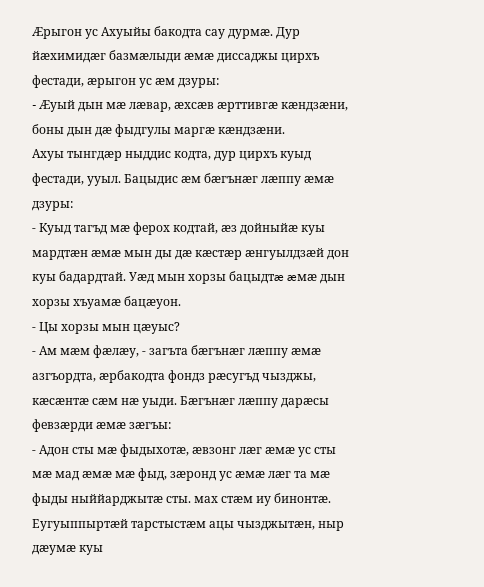Æрыгон ус Ахуыйы бакодта сау дурмæ. Дур йæхимидæг базмæлыди æмæ диссаджы цирхъ фестади, æрыгон ус æм дзуры:
- Æуый дын мæ лæвар, æхсæв æрттивгæ кæндзæни, боны дын дæ фыдгулы маргæ кæндзæни.
Ахуы тынгдæр ныддис кодта, дур цирхъ куыд фестади, ууыл. Бацыдис æм бæгънæг лæппу æмæ дзуры:
- Куыд тагъд мæ ферох кодтай, æз дойныйæ куы мардтæн æмæ мын ды дæ кæстæр æнгуылдзæй дон куы бадардтай. Уæд мын хорзы бацыдтæ æмæ дын хорзы хъуамæ бацæуон.
- Цы хорзы мын цæуыс?
- Ам мæм фæлæу, - загъта бæгънæг лæппу æмæ азгъордта, æрбакодта фондз рæсугъд чызджы, кæсæнтæ сæм нæ уыди. Бæгънæг лæппу дарæсы февзæрди æмæ зæгъы:
- Адон сты мæ фыдыхотæ, æвзонг лæг æмæ ус сты мæ мад æмæ мæ фыд, зæронд ус æмæ лæг та мæ фыды ныййарджытæ сты. мах стæм иу бинонтæ. Еугуыппыртæй тарстыстæм ацы чызджытæн, ныр дæумæ куы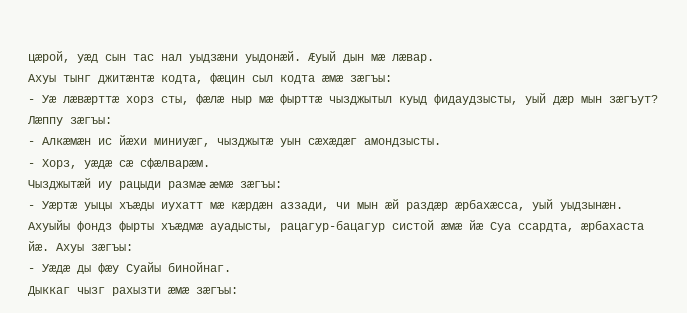цæрой, уæд сын тас нал уыдзæни уыдонæй. Æуый дын мæ лæвар.
Ахуы тынг джитæнтæ кодта, фæцин сыл кодта æмæ зæгъы:
- Уæ лæвæрттæ хорз сты, фæлæ ныр мæ фырттæ чызджытыл куыд фидаудзысты, уый дæр мын зæгъут?
Лæппу зæгъы:
- Алкæмæн ис йæхи миниуæг, чызджытæ уын сæхæдæг амондзысты.
- Хорз, уæдæ сæ сфæлварæм.
Чызджытæй иу рацыди размæ æмæ зæгъы:
- Уæртæ уыцы хъæды иухатт мæ кæрдæн аззади, чи мын æй раздæр æрбахæсса, уый уыдзынæн.
Ахуыйы фондз фырты хъæдмæ ауадысты, рацагур-бацагур систой æмæ йæ Суа ссардта, æрбахаста йæ. Ахуы зæгъы:
- Уæдæ ды фæу Суайы бинойнаг.
Дыккаг чызг рахызти æмæ зæгъы: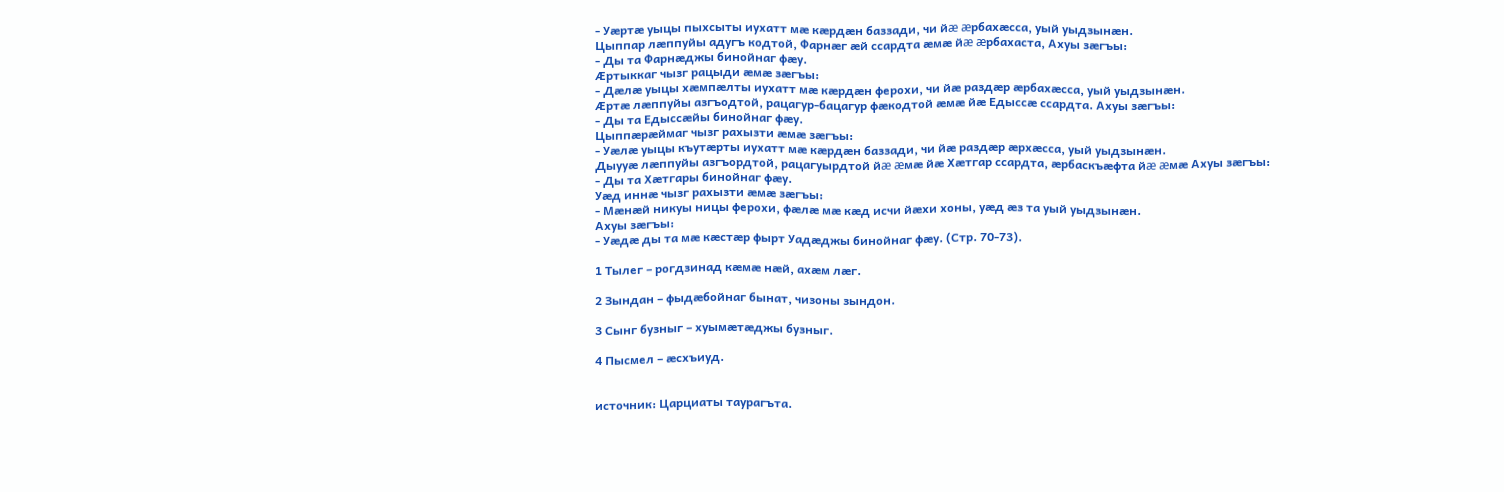- Уæртæ уыцы пыхсыты иухатт мæ кæрдæн баззади, чи йæ æрбахæсса, уый уыдзынæн.
Цыппар лæппуйы адугъ кодтой, Фарнæг æй ссардта æмæ йæ æрбахаста, Ахуы зæгъы:
- Ды та Фарнæджы бинойнаг фæу.
Æртыккаг чызг рацыди æмæ зæгъы:
- Дæлæ уыцы хæмпæлты иухатт мæ кæрдæн ферохи, чи йæ раздæр æрбахæсса, уый уыдзынæн.
Æртæ лæппуйы азгъодтой, рацагур-бацагур фæкодтой æмæ йæ Едыссæ ссардта. Ахуы зæгъы:
- Ды та Едыссæйы бинойнаг фæу.
Цыппæрæймаг чызг рахызти æмæ зæгъы:
- Уæлæ уыцы къутæрты иухатт мæ кæрдæн баззади, чи йæ раздæр æрхæсса, уый уыдзынæн.
Дыууæ лæппуйы азгъордтой, рацагуырдтой йæ æмæ йæ Хæтгар ссардта, æрбаскъæфта йæ æмæ Ахуы зæгъы:
- Ды та Хæтгары бинойнаг фæу.
Уæд иннæ чызг рахызти æмæ зæгъы:
- Мæнæй никуы ницы ферохи, фæлæ мæ кæд исчи йæхи хоны, уæд æз та уый уыдзынæн.
Ахуы зæгъы:
- Уæдæ ды та мæ кæстæр фырт Уадæджы бинойнаг фæу. (Стр. 70-73).

1 Тылег – рогдзинад кæмæ нæй, ахæм лæг.

2 Зындан – фыдæбойнаг бынат, чизоны зындон.

3 Сынг бузныг – хуымæтæджы бузныг.

4 Пысмел – æсхъиуд.


источник: Царциаты таурагъта.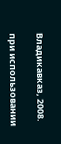Владикавказ, 2008.

при использовании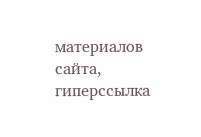материалов сайта, гиперссылка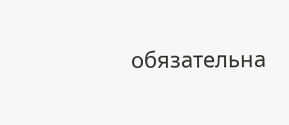обязательна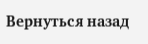Вернуться назад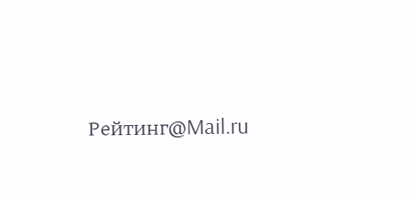Рейтинг@Mail.ru